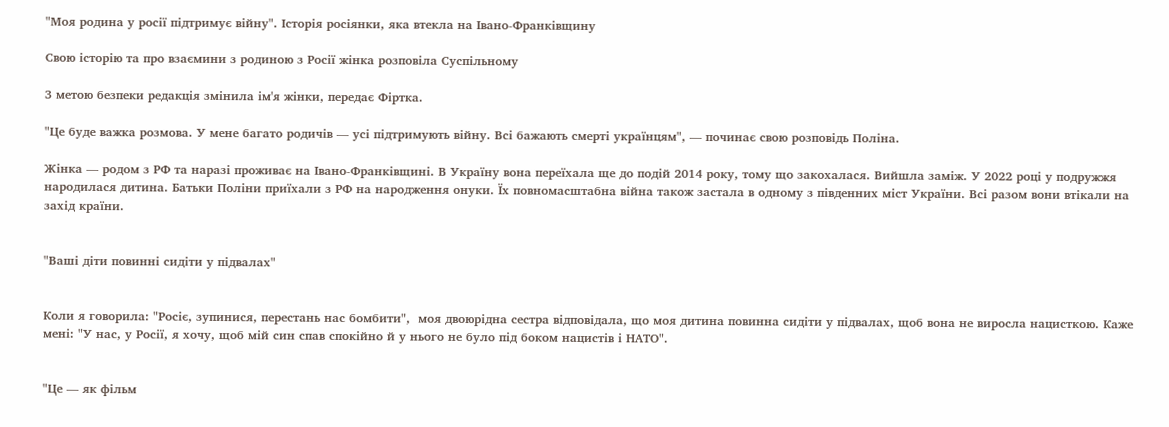"Моя родина у росії підтримує війну". Історія росіянки, яка втекла на Івано-Франківщину

Свою історію та про взаємини з родиною з Росії жінка розповіла Суспільному

З метою безпеки редакція змінила ім'я жінки, передає Фіртка.

"Це буде важка розмова. У мене багато родичів — усі підтримують війну. Всі бажають смерті українцям", — починає свою розповідь Поліна.

Жінка — родом з РФ та наразі проживає на Івано-Франківщині. В Україну вона переїхала ще до подій 2014 року, тому що закохалася. Вийшла заміж. У 2022 році у подружжя народилася дитина. Батьки Поліни приїхали з РФ на народження онуки. Їх повномасштабна війна також застала в одному з південних міст України. Всі разом вони втікали на захід країни.


"Ваші діти повинні сидіти у підвалах"


Коли я говорила: "Росіє, зупинися, перестань нас бомбити",  моя двоюрідна сестра відповідала, що моя дитина повинна сидіти у підвалах, щоб вона не виросла нацисткою. Каже мені: "У нас, у Росії, я хочу, щоб мій син спав спокійно й у нього не було під боком нацистів і НАТО".


"Це — як фільм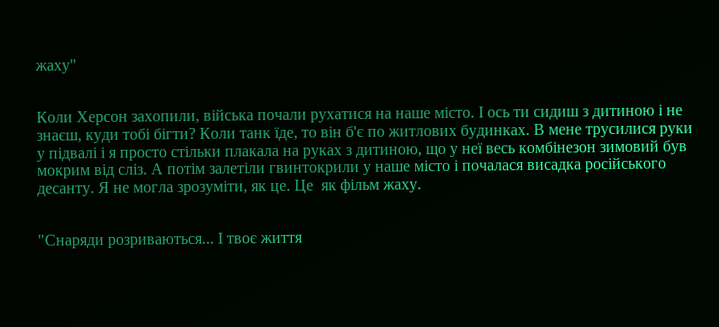жаху"


Коли Херсон захопили, війська почали рухатися на наше місто. І ось ти сидиш з дитиною і не знаєш, куди тобі бігти? Коли танк їде, то він б'є по житлових будинках. В мене трусилися руки у підвалі і я просто стільки плакала на руках з дитиною, що у неї весь комбінезон зимовий був мокрим від сліз. А потім залетіли гвинтокрили у наше місто і почалася висадка російського десанту. Я не могла зрозуміти, як це. Це  як фільм жаху.


"Снаряди розриваються... І твоє життя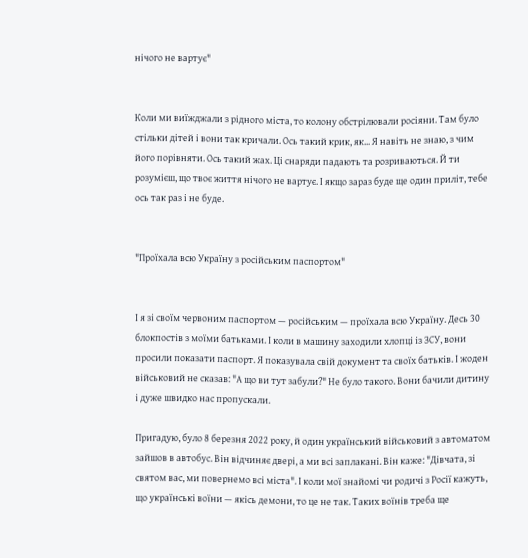нічого не вартує"


Коли ми виїжджали з рідного міста, то колону обстрілювали росіяни. Там було стільки дітей і вони так кричали. Ось такий крик, як... Я навіть не знаю, з чим його порівняти. Ось такий жах. Ці снаряди падають та розриваються. Й ти розумієш, що твоє життя нічого не вартує. І якщо зараз буде ще один приліт, тебе ось так раз і не буде.


"Проїхала всю Україну з російським паспортом"


І я зі своїм червоним паспортом — російським — проїхала всю Україну. Десь 30 блокпостів з моїми батьками. І коли в машину заходили хлопці із ЗСУ, вони просили показати паспорт. Я показувала свій документ та своїх батьків. І жоден військовий не сказав: "А що ви тут забули?" Не було такого. Вони бачили дитину і дуже швидко нас пропускали.

Пригадую, було 8 березня 2022 року, й один український військовий з автоматом зайшов в автобус. Він відчиняє двері, а ми всі заплакані. Він каже: "Дівчата, зі святом вас, ми повернемо всі міста". І коли мої знайомі чи родичі з Росії кажуть, що українські воїни — якісь демони, то це не так. Таких воїнів треба ще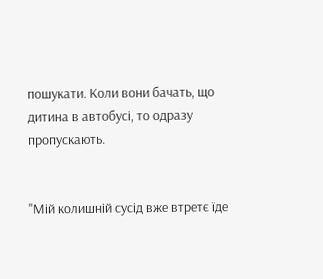пошукати. Коли вони бачать, що дитина в автобусі, то одразу пропускають.


"Мій колишній сусід вже втретє їде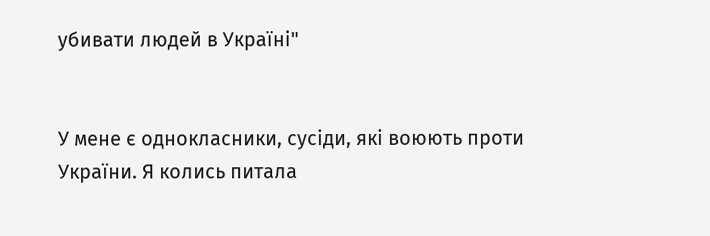убивати людей в Україні"


У мене є однокласники, сусіди, які воюють проти України. Я колись питала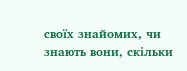своїх знайомих, чи знають вони, скільки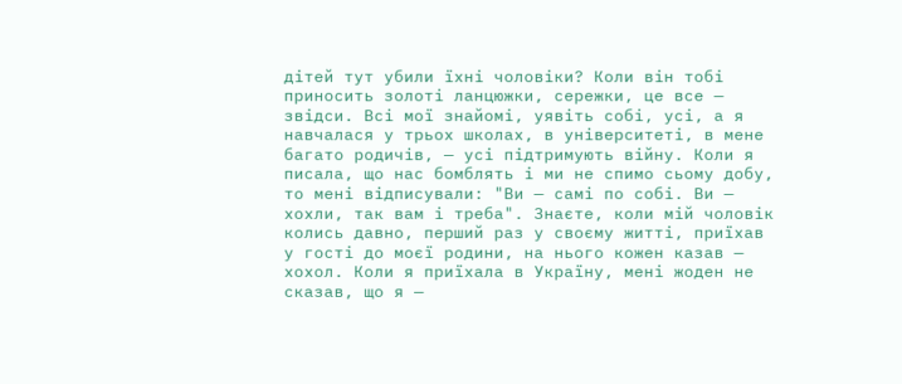дітей тут убили їхні чоловіки? Коли він тобі приносить золоті ланцюжки, сережки, це все — звідси. Всі мої знайомі, уявіть собі, усі, а я навчалася у трьох школах, в університеті, в мене багато родичів, — усі підтримують війну. Коли я писала, що нас бомблять і ми не спимо сьому добу, то мені відписували: "Ви — самі по собі. Ви — хохли, так вам і треба". Знаєте, коли мій чоловік колись давно, перший раз у своєму житті, приїхав у гості до моєї родини, на нього кожен казав — хохол. Коли я приїхала в Україну, мені жоден не сказав, що я —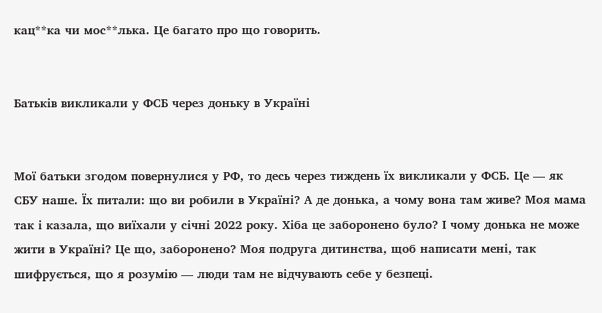кац**ка чи мос**лька. Це багато про що говорить.


Батьків викликали у ФСБ через доньку в Україні


Мої батьки згодом повернулися у РФ, то десь через тиждень їх викликали у ФСБ. Це — як СБУ наше. Їх питали: що ви робили в Україні? А де донька, а чому вона там живе? Моя мама так і казала, що виїхали у січні 2022 року. Хіба це заборонено було? І чому донька не може жити в Україні? Це що, заборонено? Моя подруга дитинства, щоб написати мені, так шифрується, що я розумію — люди там не відчувають себе у безпеці.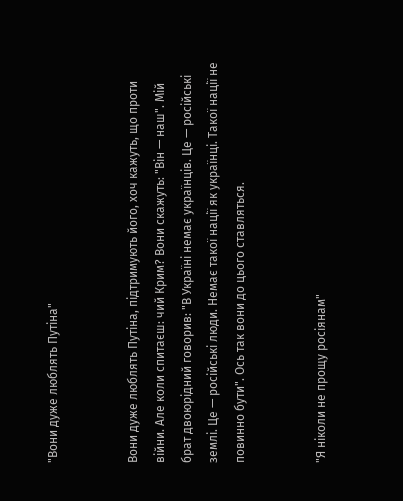"Вони дуже люблять Путіна"


Вони дуже люблять Путіна, підтримують його, хоч кажуть, що проти війни. Але коли спитаєш: чий Крим? Вони скажуть: "Він — наш". Мій брат двоюрідний говорив: "В Україні немає українців. Це — російські землі. Це — російські люди. Немає такої нації як українці. Такої нації не повинно бути". Ось так вони до цього ставляться.


"Я ніколи не прощу росіянам"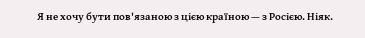Я не хочу бути пов'язаною з цією країною — з Росією. Ніяк.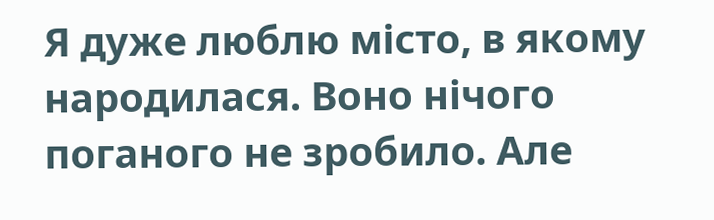Я дуже люблю місто, в якому народилася. Воно нічого поганого не зробило. Але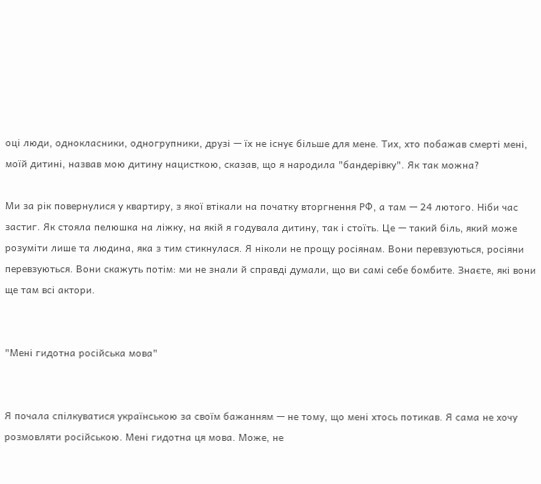оці люди, однокласники, одногрупники, друзі — їх не існує більше для мене. Тих, хто побажав смерті мені, моїй дитині, назвав мою дитину нацисткою, сказав, що я народила "бандерівку". Як так можна?

Ми за рік повернулися у квартиру, з якої втікали на початку вторгнення РФ, а там — 24 лютого. Ніби час застиг. Як стояла пелюшка на ліжку, на якій я годувала дитину, так і стоїть. Це — такий біль, який може розуміти лише та людина, яка з тим стикнулася. Я ніколи не прощу росіянам. Вони перевзуються, росіяни перевзуються. Вони скажуть потім: ми не знали й справді думали, що ви самі себе бомбите. Знаєте, які вони ще там всі актори.


"Мені гидотна російська мова"


Я почала спілкуватися українською за своїм бажанням — не тому, що мені хтось потикав. Я сама не хочу розмовляти російською. Мені гидотна ця мова. Може, не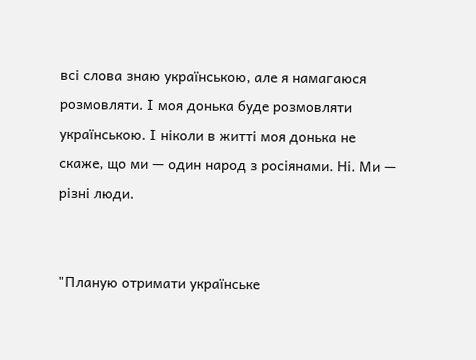всі слова знаю українською, але я намагаюся розмовляти. І моя донька буде розмовляти українською. І ніколи в житті моя донька не скаже, що ми — один народ з росіянами. Ні. Ми — різні люди.


"Планую отримати українське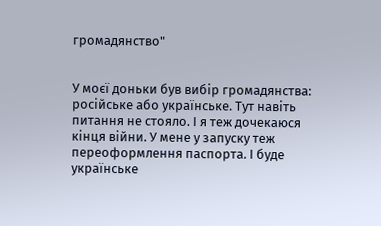громадянство"


У моєї доньки був вибір громадянства: російське або українське. Тут навіть питання не стояло. І я теж дочекаюся кінця війни. У мене у запуску теж переоформлення паспорта. І буде українське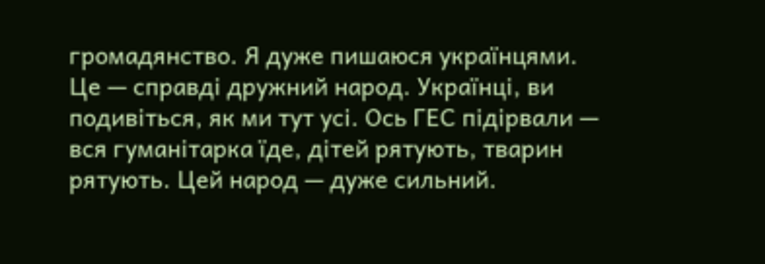громадянство. Я дуже пишаюся українцями. Це — справді дружний народ. Українці, ви подивіться, як ми тут усі. Ось ГЕС підірвали — вся гуманітарка їде, дітей рятують, тварин рятують. Цей народ — дуже сильний.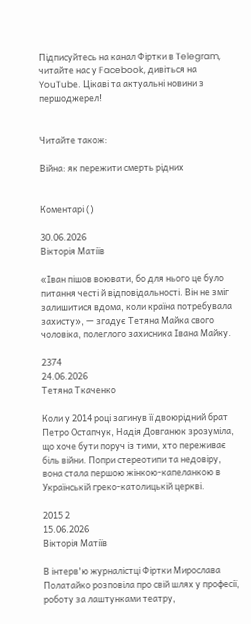Підписуйтесь на канал Фіртки в Telegram, читайте нас у Facebook, дивіться на YouTubе. Цікаві та актуальні новини з першоджерел!


Читайте також:

Війна: як пережити смерть рідних


Коментарі ()

30.06.2026
Вікторія Матіїв

«Іван пішов воювати, бо для нього це було питання честі й відповідальності. Він не зміг залишитися вдома, коли країна потребувала захисту», — згадує Тетяна Майка свого чоловіка, полеглого захисника Івана Майку.

2374
24.06.2026
Тетяна Ткаченко

Коли у 2014 році загинув її двоюрідний брат Петро Остапчук, Надія Довганюк зрозуміла, що хоче бути поруч із тими, хто переживає біль війни. Попри стереотипи та недовіру, вона стала першою жінкою-капеланкою в Українській греко-католицькій церкві.

2015 2
15.06.2026
Вікторія Матіїв

В інтерв'ю журналістці Фіртки Мирослава Полатайко розповіла про свій шлях у професії, роботу за лаштунками театру,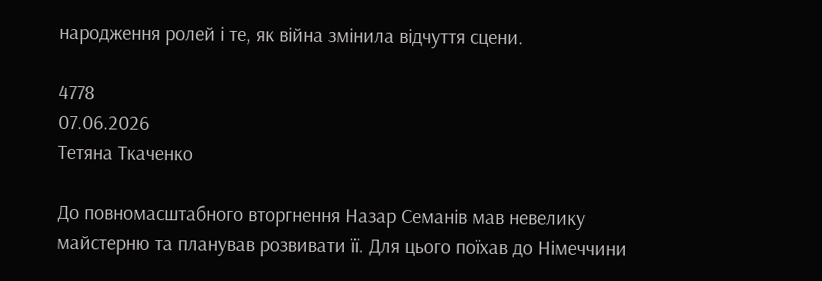народження ролей і те, як війна змінила відчуття сцени.

4778
07.06.2026
Тетяна Ткаченко

До повномасштабного вторгнення Назар Семанів мав невелику майстерню та планував розвивати її. Для цього поїхав до Німеччини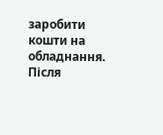заробити кошти на обладнання. Після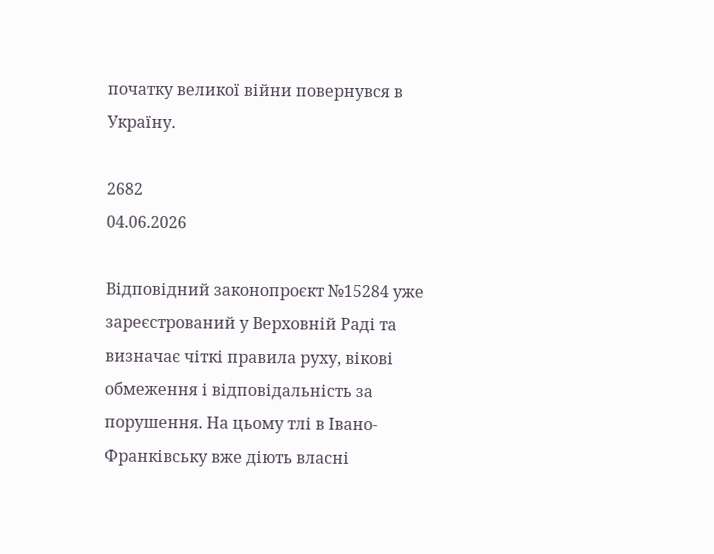початку великої війни повернувся в Україну.

2682
04.06.2026

Відповідний законопроєкт №15284 уже зареєстрований у Верховній Раді та визначає чіткі правила руху, вікові обмеження і відповідальність за порушення. На цьому тлі в Івано-Франківську вже діють власні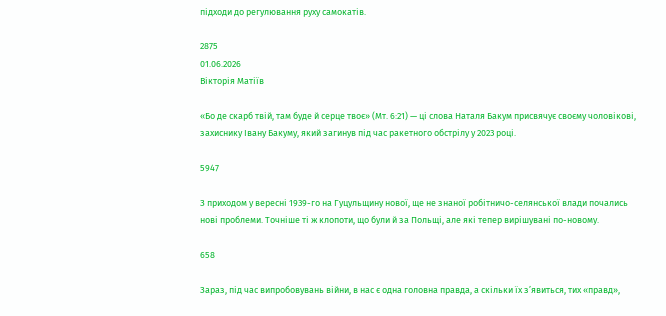підходи до регулювання руху самокатів.

2875
01.06.2026
Вікторія Матіїв

«Бо де скарб твій, там буде й серце твоє» (Мт. 6:21) — ці слова Наталя Бакум присвячує своєму чоловікові, захиснику Івану Бакуму, який загинув під час ракетного обстрілу у 2023 році.

5947

З приходом у вересні 1939-го на Гуцульщину нової, ще не знаної робітничо-селянської влади почались нові проблеми. Точніше ті ж клопоти, що були й за Польщі, але які тепер вирішувані по-новому.

658

Зараз, під час випробовувань війни, в нас є одна головна правда, а скільки їх з’явиться, тих «правд»,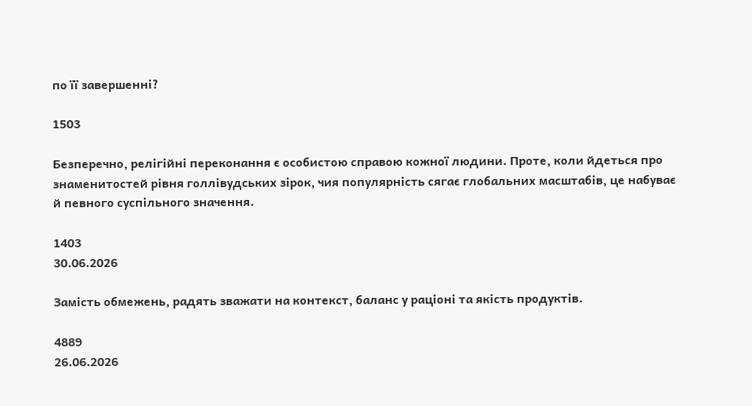по її завершенні?

1503

Безперечно, релігійні переконання є особистою справою кожної людини. Проте, коли йдеться про знаменитостей рівня голлівудських зірок, чия популярність сягає глобальних масштабів, це набуває й певного суспільного значення.

1403
30.06.2026

Замість обмежень, радять зважати на контекст, баланс у раціоні та якість продуктів.

4889
26.06.2026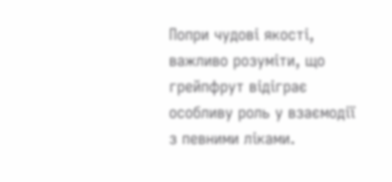Попри чудові якості, важливо розуміти, що грейпфрут відіграє особливу роль у взаємодії з певними ліками.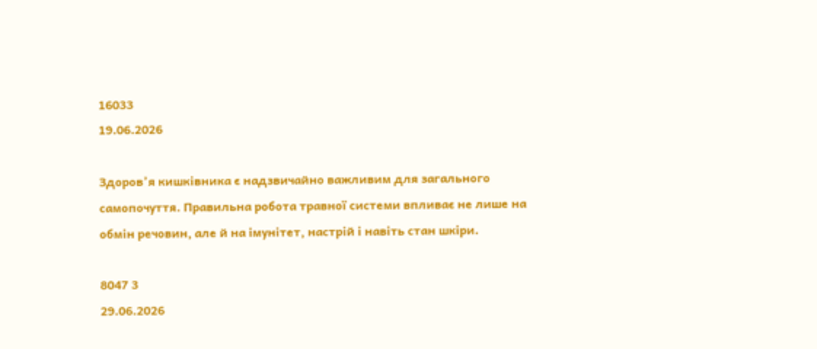16033
19.06.2026

Здоров’я кишківника є надзвичайно важливим для загального самопочуття. Правильна робота травної системи впливає не лише на обмін речовин, але й на імунітет, настрій і навіть стан шкіри.

8047 3
29.06.2026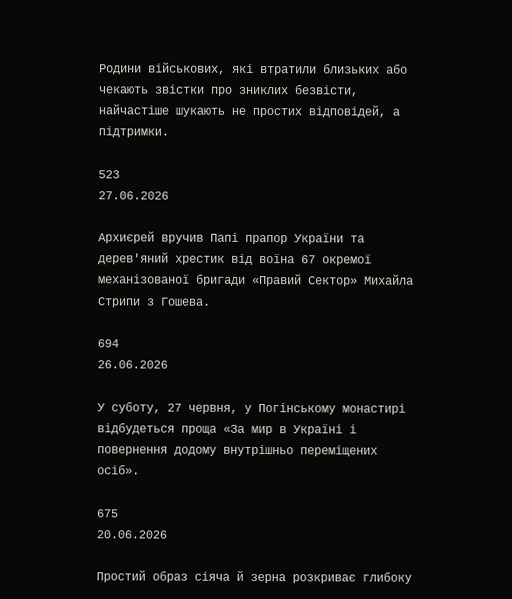Родини військових, які втратили близьких або чекають звістки про зниклих безвісти, найчастіше шукають не простих відповідей, а підтримки.

523
27.06.2026

Архиєрей вручив Папі прапор України та дерев'яний хрестик від воїна 67 окремої механізованої бригади «Правий Сектор» Михайла Стрипи з Гошева.

694
26.06.2026

У суботу, 27 червня, у Погінському монастирі відбудеться проща «За мир в Україні і повернення додому внутрішньо переміщених осіб».

675
20.06.2026

Простий образ сіяча й зерна розкриває глибоку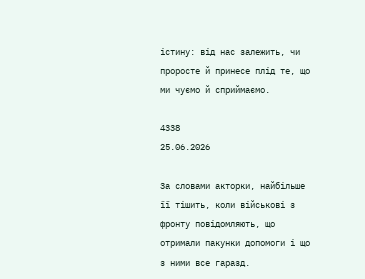істину: від нас залежить, чи проросте й принесе плід те, що ми чуємо й сприймаємо.

4338
25.06.2026

За словами акторки, найбільше її тішить, коли військові з фронту повідомляють, що отримали пакунки допомоги і що з ними все гаразд.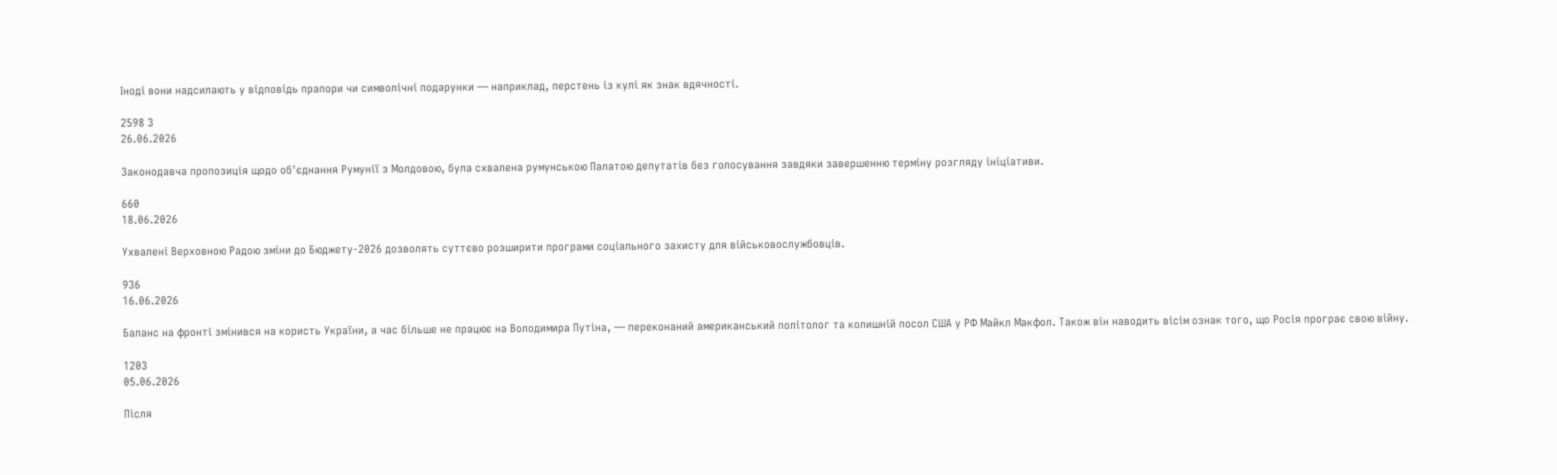Іноді вони надсилають у відповідь прапори чи символічні подарунки — наприклад, перстень із кулі як знак вдячності.

2598 3
26.06.2026

Законодавча пропозиція щодо об'єднання Румунії з Молдовою, була схвалена румунською Палатою депутатів без голосування завдяки завершенню терміну розгляду ініціативи.

660
18.06.2026

Ухвалені Верховною Радою зміни до Бюджету-2026 дозволять суттєво розширити програми соціального захисту для військовослужбовців.

936
16.06.2026

Баланс на фронті змінився на користь України, а час більше не працює на Володимира Путіна, — переконаний американський політолог та колишній посол США у РФ Майкл Макфол. Також він наводить вісім ознак того, що Росія програє свою війну.

1203
05.06.2026

Після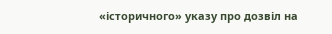«історичного» указу про дозвіл на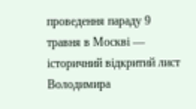проведення параду 9 травня в Москві — історичний відкритий лист Володимира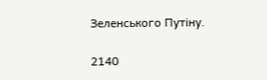Зеленського Путіну.

2140